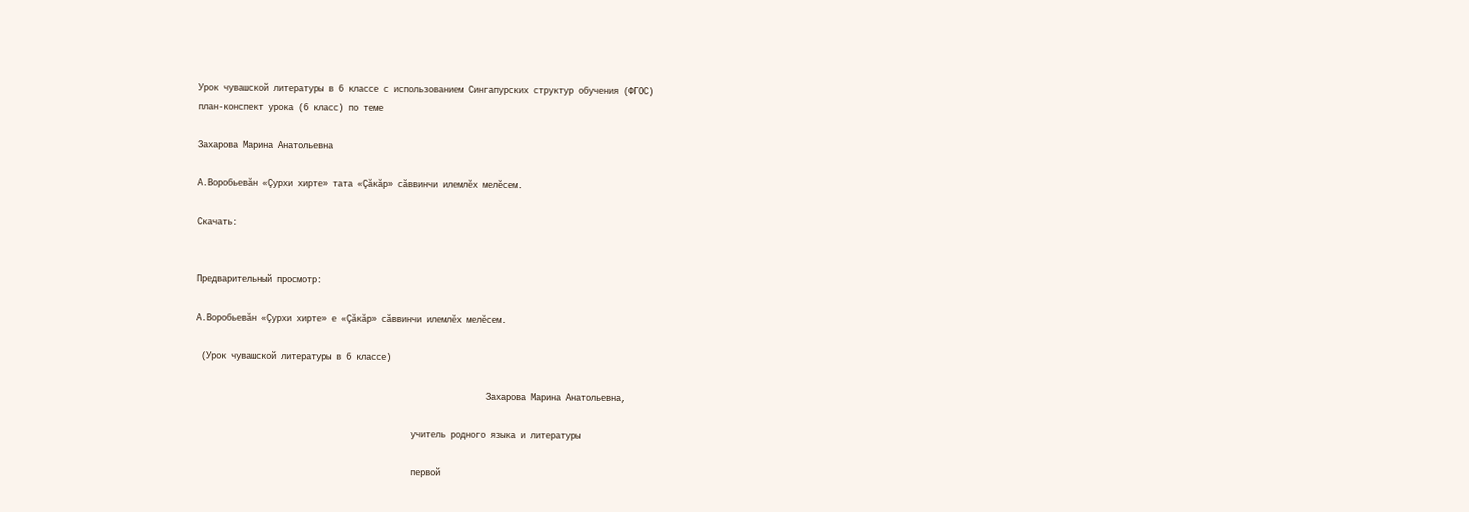Урок чувашской литературы в 6 классе с использованием Сингапурских структур обучения (ФГОС)
план-конспект урока (6 класс) по теме

Захарова Марина Анатольевна

А.Воробьевăн «Çурхи хирте» тата «Çăкăр» сăввинчи илемлĕх мелĕсем.

Скачать:


Предварительный просмотр:

А.Воробьевăн «Çурхи хирте» е «Çăкăр» сăввинчи илемлĕх мелĕсем.

 (Урок чувашской литературы в 6 классе)

                                                          Захарова Марина Анатольевна,

                                           учитель родного языка и литературы

                                           первой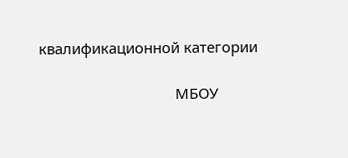квалификационной категории

                                  МБОУ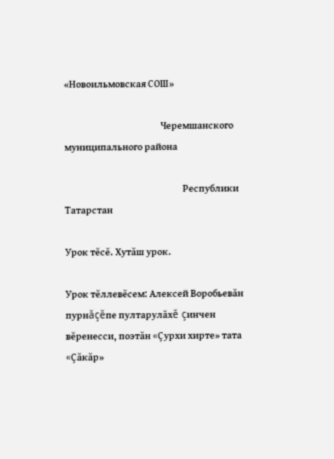«Новоильмовская СОШ»

                                                Черемшанского муниципального района

                                                           Республики Татарстан

Урок тĕсĕ. Хутăш урок.

Урок тĕллевĕсем: Алексей Воробьевăн пурнăçĕпе пултарулăхĕ çинчен вĕренесси, поэтăн «Çурхи хирте» тата «Çăкăр»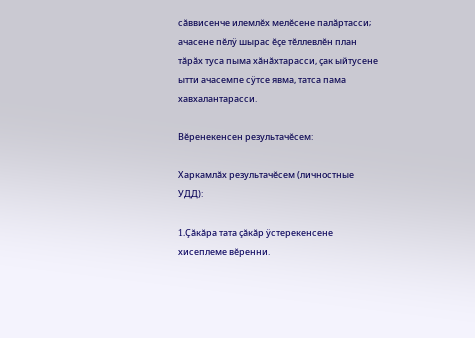сăввисенче илемлĕх мелĕсене палăртасси; ачасене пĕлÿ шырас ĕçе тĕллевлĕн план тăрăх туса пыма хăнăхтарасси, çак ыйтусене ытти ачасемпе сÿтсе явма, татса пама хавхалантарасси.

Вĕренекенсен результачĕсем:

Харкамлăх результачĕсем (личностные УДД):

1.Çăкăра тата çăкăр ÿстерекенсене хисеплеме вĕренни.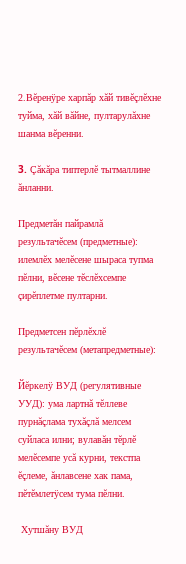2.Вĕренÿре харпăр хăй тивĕçлĕхне туйма, хăй вăйне, пултарулăхне шанма вĕренни.

3. Çăкăра типтерлĕ тытмаллине ăнланни.

Предметăн пайрамлă результачĕсем (предметные): илемлĕх мелĕсене шыраса тупма пĕлни, вĕсене тĕслĕхсемпе çирĕплетме пултарни.

Предметсен пĕрлĕхлĕ результачĕсем (метапредметные):

Йĕркелÿ ВУД (регулятивные УУД): ума лартнă тĕллеве пурнăçлама тухăçлă мелсем суйласа илни; вулавăн тĕрлĕ мелĕсемпе усă курни, текстпа ĕçлеме, ăнлавсене хак пама, пĕтĕмлетÿсем тума пĕлни.

 Хутшăну ВУД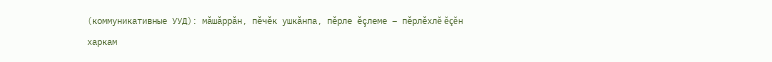(коммуникативные УУД): мăшăррăн, пĕчĕк ушкăнпа, пĕрле ĕçлеме – пĕрлĕхлĕ ĕçĕн харкам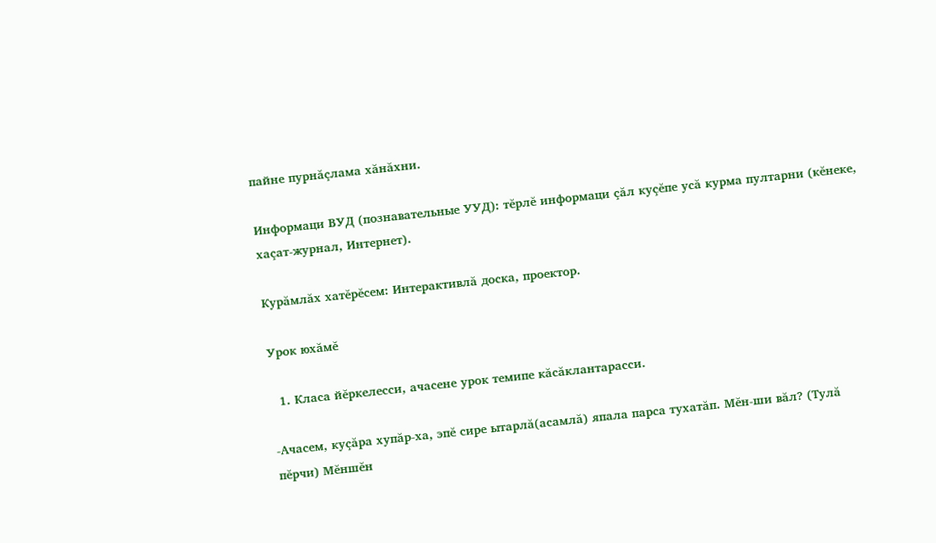пайне пурнăçлама хăнăхни.

Информаци ВУД (познавательные УУД): тĕрлĕ информаци çăл куçĕпе усă курма пултарни (кĕнеке, хаçат-журнал, Интернет).

Курăмлăх хатĕрĕсем: Интерактивлă доска, проектор.

Урок юхăмĕ

  1. Класа йĕркелесси, ачасене урок темипе кăсăклантарасси.

-Ачасем, куçăра хупăр-ха, эпĕ сире ытарлă(асамлă) япала парса тухатăп. Мĕн-ши вăл? (Тулă пĕрчи) Мĕншĕн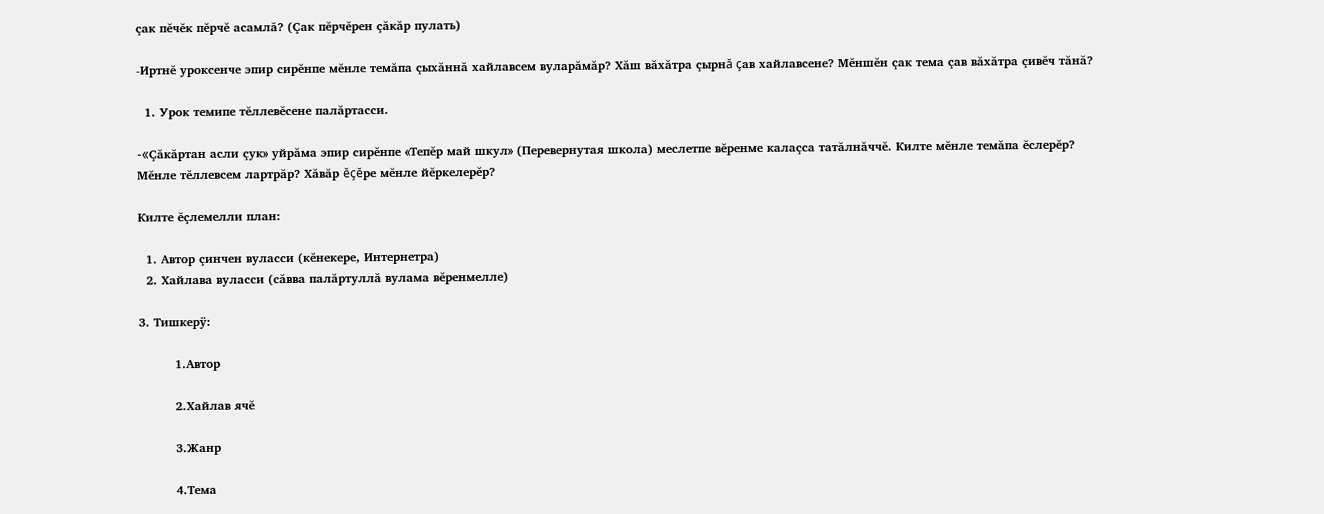çак пĕчĕк пĕрчĕ асамлă? (Çак пĕрчĕрен çăкăр пулать)

-Иртнĕ уроксенче эпир сирĕнпе мĕнле темăпа çыхăннă хайлавсем вуларăмăр? Хăш вăхăтра çырнă çав хайлавсене? Мĕншĕн çак тема çав вăхăтра çивĕч тăнă?

  1. Урок темипе тĕллевĕсене палăртасси.

-«Çăкăртан асли çук» уйрăма эпир сирĕнпе «Тепĕр май шкул» (Перевернутая школа) меслетпе вĕренме калаçса татăлнăччĕ. Килте мĕнле темăпа ĕслерĕр? Мĕнле тĕллевсем лартрăр? Хăвăр ĕçĕре мĕнле йĕркелерĕр?

Килте ĕçлемелли план:

  1. Автор çинчен вуласси (кĕнекере, Интернетра)
  2. Хайлава вуласси (сăвва палăртуллă вулама вĕренмелле)

3. Тишкерÿ:

         1.Автор

         2.Хайлав ячĕ

         3.Жанр

         4.Тема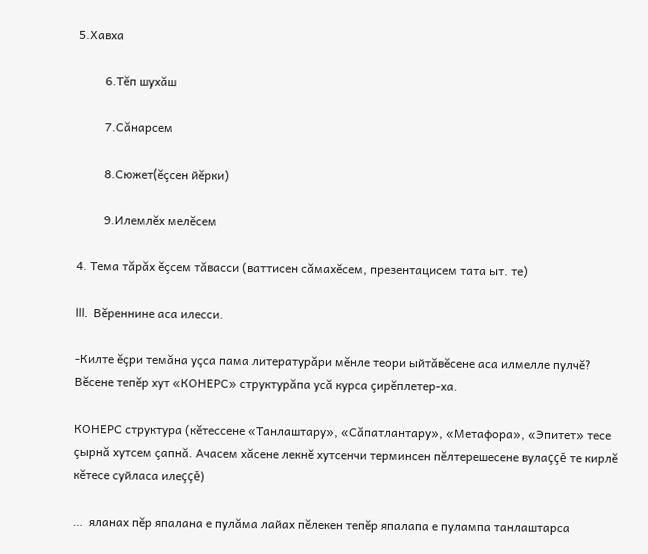5.Хавха

         6.Тĕп шухăш

         7.Сăнарсем

         8.Сюжет(ĕçсен йĕрки)

         9.Илемлĕх мелĕсем

4. Тема тăрăх ĕçсем тăвасси (ваттисен сăмахĕсем, презентацисем тата ыт. те)

III.  Вĕреннине аса илесси.

-Килте ĕçри темăна уçса пама литературăри мĕнле теори ыйтăвĕсене аса илмелле пулчĕ?  Вĕсене тепĕр хут «КОНЕРС» структурăпа усă курса çирĕплетер-ха.

КОНЕРС структура (кĕтессене «Танлаштару», «Сăпатлантару», «Метафора», «Эпитет» тесе çырнă хутсем çапнă. Ачасем хăсене лекнĕ хутсенчи терминсен пĕлтерешесене вулаççĕ те кирлĕ кĕтесе суйласа илеççĕ)

…  яланах пĕр япалана е пулăма лайах пĕлекен тепĕр япалапа е пулампа танлаштарса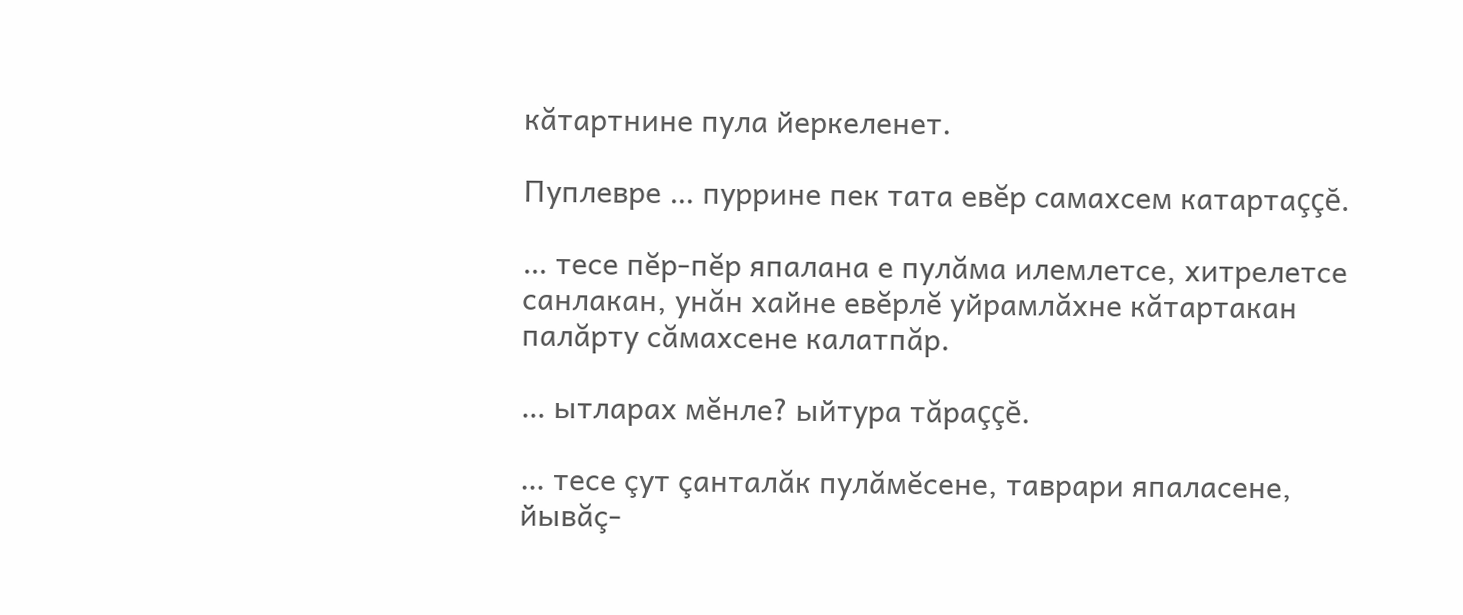кăтартнине пула йеркеленет.

Пуплевре … пуррине пек тата евĕр самахсем катартаççĕ.

… тесе пĕр-пĕр япалана е пулăма илемлетсе, хитрелетсе санлакан, унăн хайне евĕрлĕ уйрамлăхне кăтартакан палăрту сăмахсене калатпăр.

… ытларах мĕнле? ыйтура тăраççĕ.

… тесе çут çанталăк пулăмĕсене, таврари япаласене, йывăç-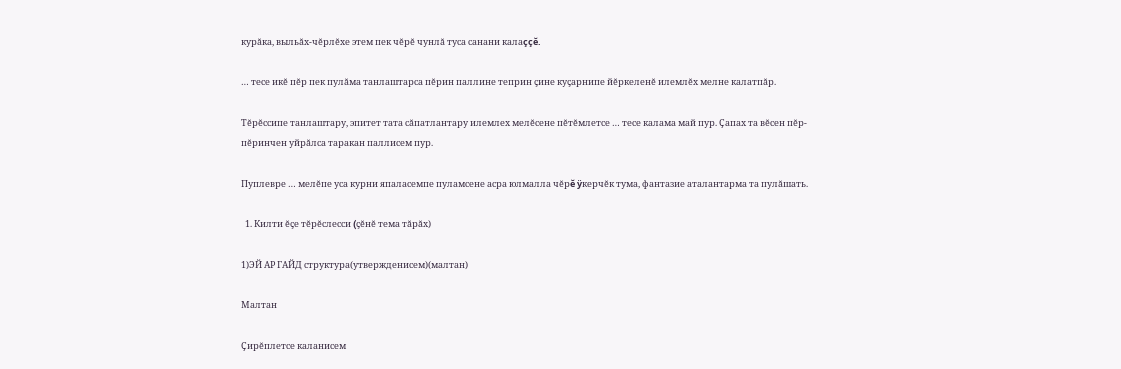курăка, выльăх-чĕрлĕхе этем пек чĕрĕ чунлă туса санани калаççĕ.

… тесе икĕ пĕр пек пулăма танлаштарса пĕрин паллине теприн çине куçарнипе йĕркеленĕ илемлĕх мелне калатпăр.

Тĕрĕссипе танлаштару, эпитет тата сăпатлантару илемлех мелĕсене пĕтĕмлетсе … тесе калама май пур. Çапах та вĕсен пĕр-пĕринчен уйрăлса таракан паллисем пур.

Пуплевре … мелĕпе уса курни япаласемпе пуламсене асра юлмалла чĕрĕ ÿкерчĕк тума, фантазие аталантарма та пулăшать.

  1. Килти ĕçе тĕрĕслесси (çĕнĕ тема тăрăх)

1)ЭЙ АР ГАЙД структура(утвержденисем)(малтан)

Малтан

Çирĕплетсе каланисем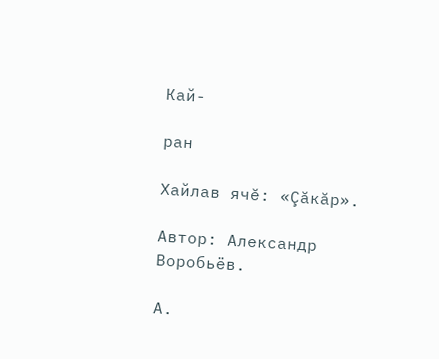Кай-

ран

Хайлав ячĕ: «Çăкăр».

Автор: Александр Воробьёв.

А.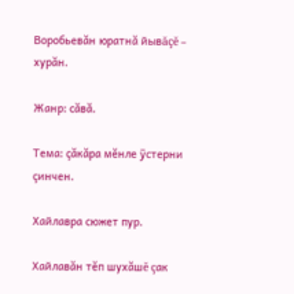Воробьевăн юратнă йывăçĕ – хурăн.

Жанр: сăвă.

Тема: çăкăра мĕнле ÿстерни çинчен.

Хайлавра сюжет пур.

Хайлавăн тĕп шухăшĕ çак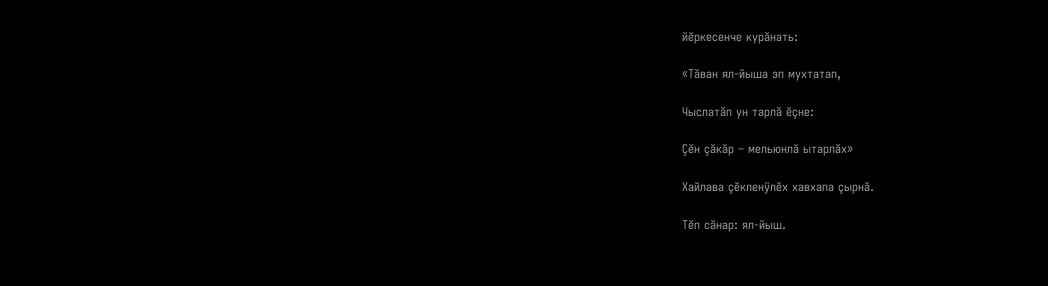йĕркесенче курăнать:

«Тăван ял-йыша эп мухтатап,

Чыслатăп ун тарлă ĕçне:

Çĕн çăкăр – мельюнлă ытарлăх»

Хайлава çĕкленÿлĕх хавхапа çырнă.

Тĕп сăнар: ял-йыш.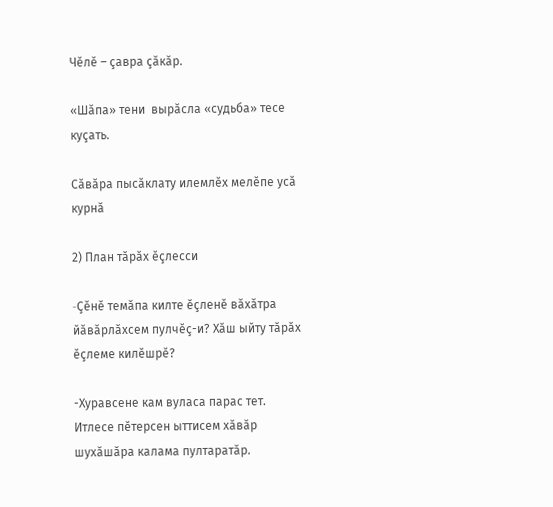Чĕлĕ – çавра çăкăр.

«Шăпа» тени  вырăсла «судьба» тесе куçать.

Сăвăра пысăклату илемлĕх мелĕпе усă курнă

2) План тăрăх ĕçлесси

-Çĕнĕ темăпа килте ĕçленĕ вăхăтра йăвăрлăхсем пулчĕç-и? Хăш ыйту тăрăх ĕçлеме килĕшрĕ?

-Хуравсене кам вуласа парас тет. Итлесе пĕтерсен ыттисем хăвăр шухăшăра калама пултаратăр.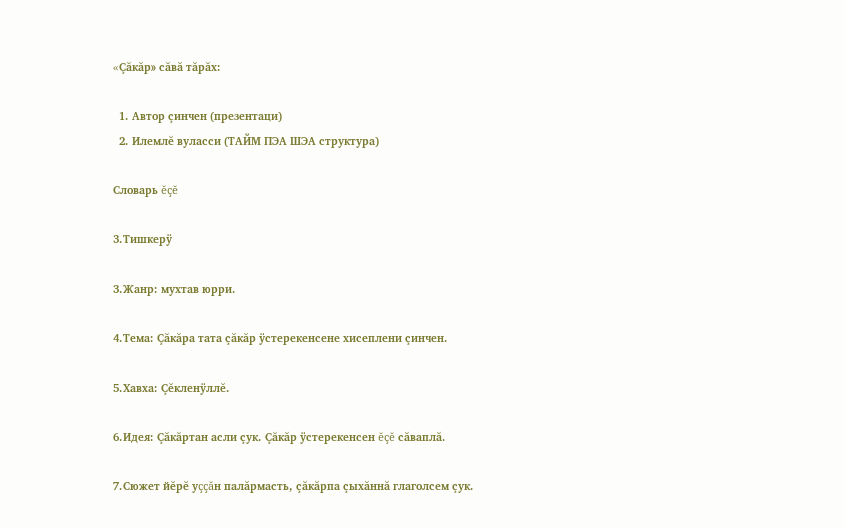«Çăкăр» сăвă тăрăх:

  1. Автор çинчен (презентаци)
  2. Илемлĕ вуласси (ТАЙМ ПЭА ШЭА структура)

Словарь ĕçĕ

3.Тишкерÿ

3.Жанр: мухтав юрри.

4.Тема: Çăкăра тата çăкăр ÿстерекенсене хисеплени çинчен.

5.Хавха: Çĕкленÿллĕ.

6.Идея: Çăкăртан асли çук. Çăкăр ÿстерекенсен ĕçĕ сăваплă.

7.Сюжет йĕрĕ уççăн палăрмасть, çăкăрпа çыхăннă глаголсем çук.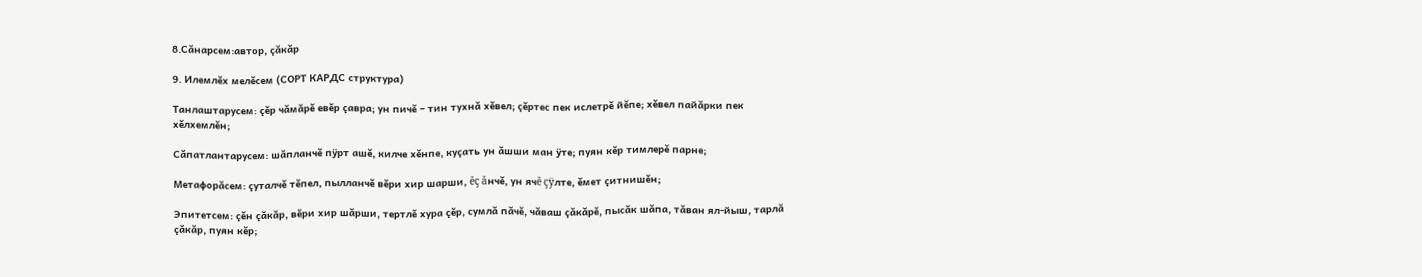8.Сăнарсем:автор, çăкăр

9. Илемлĕх мелĕсем (СОРТ КАРДС структура)

Танлаштарусем: çĕр чăмăрĕ евĕр çавра; ун пичĕ – тин тухнă хĕвел; çĕртес пек ислетрĕ йĕпе; хĕвел пайăрки пек хĕлхемлĕн;

Сăпатлантарусем: шăпланчĕ пÿрт ашĕ, килче хĕнпе, куçать ун ăшши ман ÿте; пуян кĕр тимлерĕ парне;

Метафорăсем: çуталчĕ тĕпел, пылланчĕ вĕри хир шарши, ĕç ăнчĕ, ун ячĕ çÿлте, ĕмет çитнишĕн;

Эпитетсем: çĕн çăкăр, вĕри хир шăрши, тертлĕ хура çĕр, сумлă пăчĕ, чăваш çăкăрĕ, пысăк шăпа, тăван ял-йыш, тарлă çăкăр, пуян кĕр;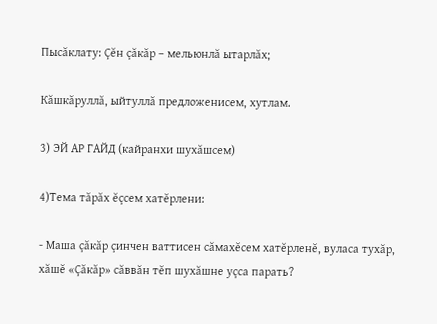Пысăклату: Çĕн çăкăр – мельюнлă ытарлăх;

Кăшкăруллă, ыйтуллă предложенисем, хутлам.

3) ЭЙ АР ГАЙД (кайранхи шухăшсем)

4)Тема тăрăх ĕçсем хатĕрлени:

- Маша çăкăр çинчен ваттисен сăмахĕсем хатĕрленĕ, вуласа тухăр, хăшĕ «Çăкăр» сăввăн тĕп шухăшне уçса парать?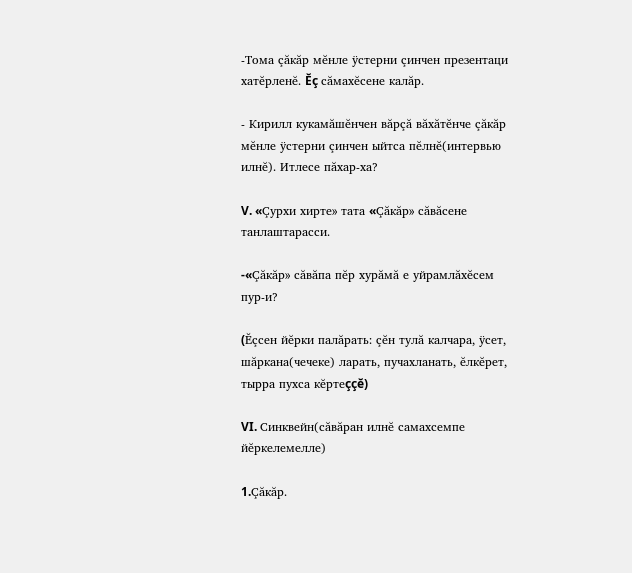-Тома çăкăр мĕнле ÿстерни çинчен презентаци хатĕрленĕ. Ĕç сăмахĕсене калăр.

- Кирилл кукамăшĕнчен вăрçă вăхăтĕнче çăкăр мĕнле ÿстерни çинчен ыйтса пĕлнĕ(интервью илнĕ). Итлесе пăхар-ха?

V. «Çурхи хирте» тата «Çăкăр» сăвăсене танлаштарасси.

-«Çăкăр» сăвăпа пĕр хурăмă е уйрамлăхĕсем пур-и?

(Ĕçсен йĕрки палăрать: çĕн тулă калчара, ÿсет, шăркана(чечеке) ларать, пучахланать, ĕлкĕрет, тырра пухса кĕртеççĕ)

VI. Синквейн(сăвăран илнĕ самахсемпе йĕркелемелле)

1.Çăкăр.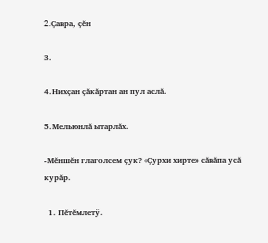2.Çавра, çĕн

3.

4.Нихçан çăкăртан ан пул аслă.

5.Мельюнлă ытарлăх.

-Мĕншĕн глаголсем çук? «Çурхи хирте» сăвăпа усă курăр.

  1. Пĕтĕмлетÿ.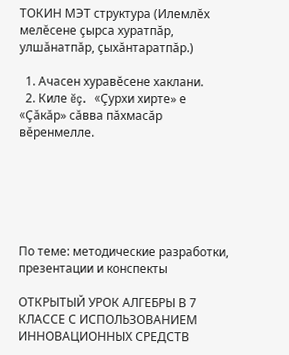ТОКИН МЭТ структура (Илемлĕх мелĕсене çырса хуратпăр, улшăнатпăр, çыхăнтаратпăр.)

  1. Ачасен хуравĕсене хаклани.
  2. Киле ĕç.  «Çурхи хирте» е «Çăкăр» сăвва пăхмасăр вĕренмелле.






По теме: методические разработки, презентации и конспекты

ОТКРЫТЫЙ УРОК АЛГЕБРЫ В 7 КЛАССЕ С ИСПОЛЬЗОВАНИЕМ ИННОВАЦИОННЫХ СРЕДСТВ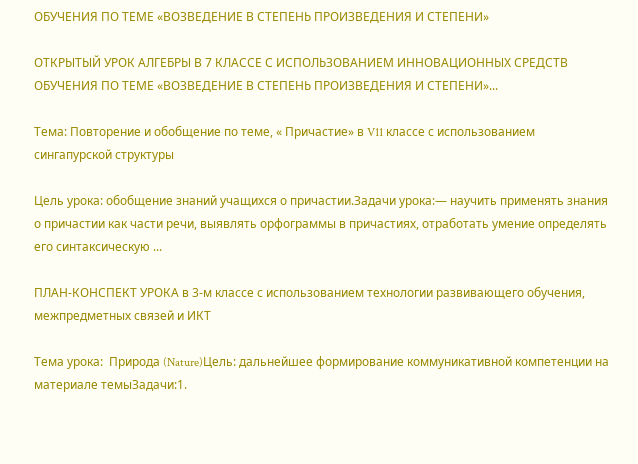ОБУЧЕНИЯ ПО ТЕМЕ «ВОЗВЕДЕНИЕ В СТЕПЕНЬ ПРОИЗВЕДЕНИЯ И СТЕПЕНИ»

ОТКРЫТЫЙ УРОК АЛГЕБРЫ В 7 КЛАССЕ С ИСПОЛЬЗОВАНИЕМ ИННОВАЦИОННЫХ СРЕДСТВ ОБУЧЕНИЯ ПО ТЕМЕ «ВОЗВЕДЕНИЕ В СТЕПЕНЬ ПРОИЗВЕДЕНИЯ И СТЕПЕНИ»...

Тема: Повторение и обобщение по теме, « Причастие» в V11 классе с использованием сингапурской структуры

Цель урока: обобщение знаний учащихся о причастии.Задачи урока:— научить применять знания о причастии как части речи, выявлять орфограммы в причастиях, отработать умение определять его синтаксическую ...

ПЛАН-КОНСПЕКТ УРОКА в 3-м классе с использованием технологии развивающего обучения, межпредметных связей и ИКТ

Тема урока:  Природа (Nature)Цель: дальнейшее формирование коммуникативной компетенции на материале темыЗадачи:1.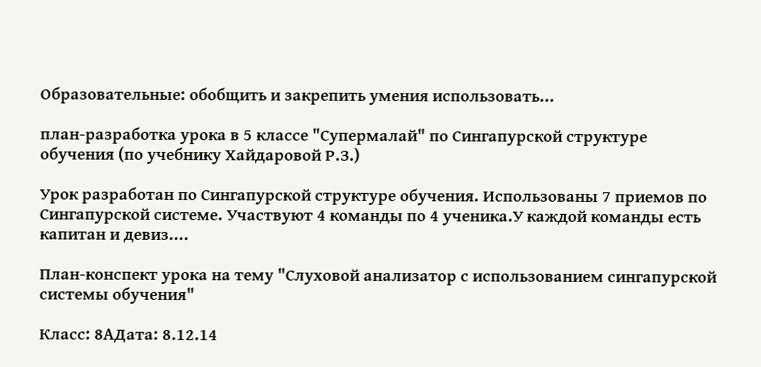Образовательные: обобщить и закрепить умения использовать...

план-разработка урока в 5 классе "Супермалай" по Сингапурской структуре обучения (по учебнику Хайдаровой Р.З.)

Урок разработан по Сингапурской структуре обучения. Использованы 7 приемов по Сингапурской системе. Участвуют 4 команды по 4 ученика.У каждой команды есть капитан и девиз....

План-конспект урока на тему "Слуховой анализатор с использованием сингапурской системы обучения"

Класс: 8АДата: 8.12.14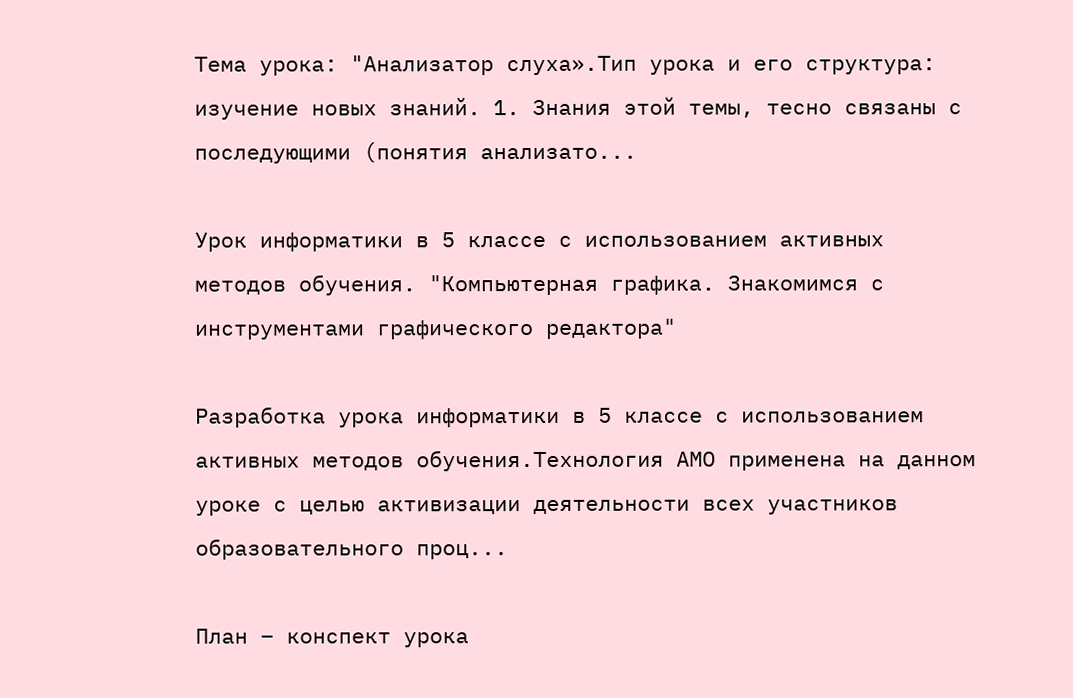Тема урока: "Анализатор слуха».Тип урока и его структура: изучение новых знаний. 1. Знания этой темы, тесно связаны с последующими (понятия анализато...

Урок информатики в 5 классе с использованием активных методов обучения. "Компьютерная графика. Знакомимся с инструментами графического редактора"

Разработка урока информатики в 5 классе с использованием  активных методов обучения.Технология АМО применена на данном уроке с целью активизации деятельности всех участников образовательного проц...

План – конспект урока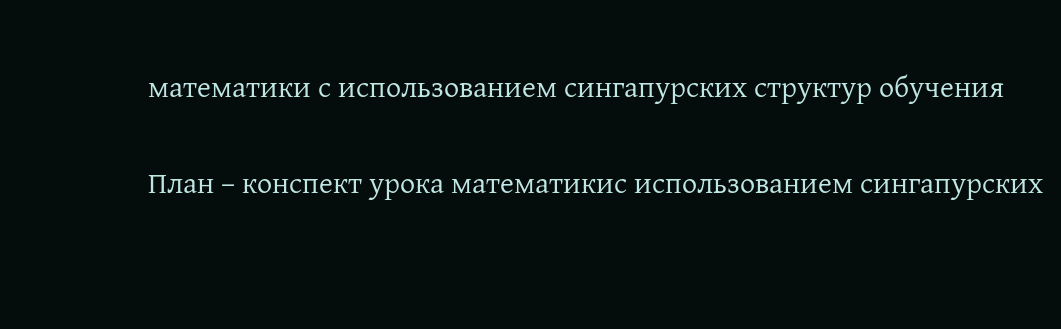математики с использованием сингапурских структур обучения

План – конспект урока математикис использованием сингапурских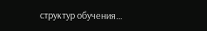структур обучения...